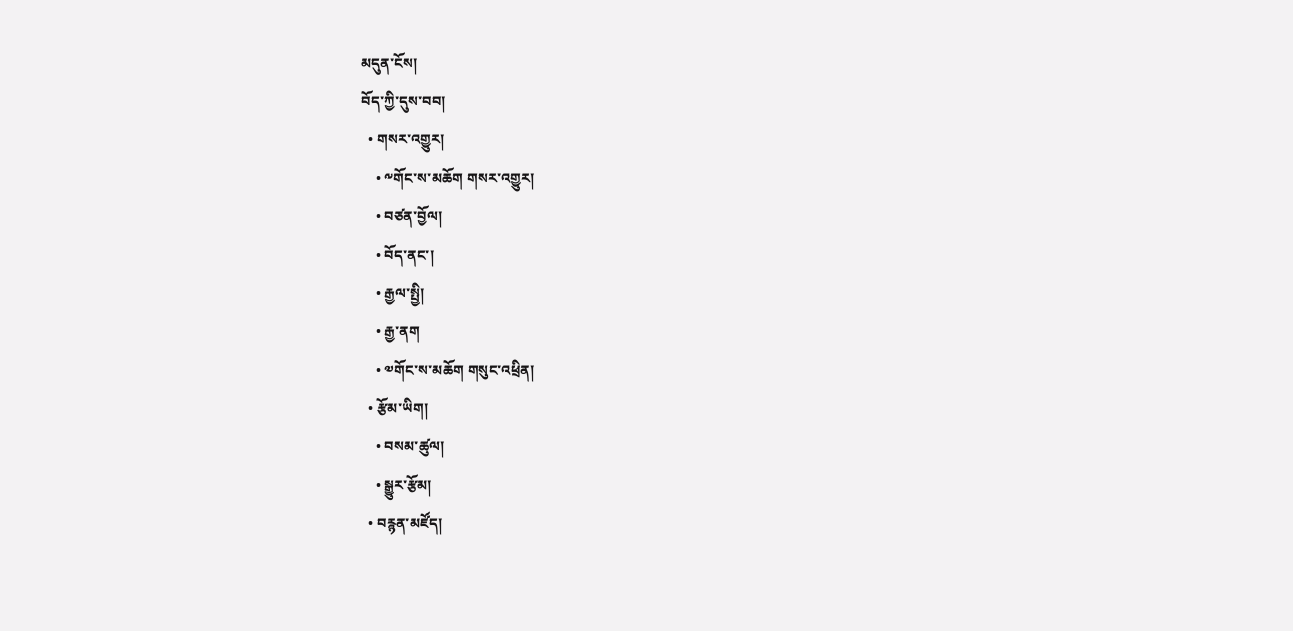མདུན་ངོས།
བོད་ཀྱི་དུས་བབ།
  • གསར་འགྱུར།
    • ༸གོང་ས་མཆོག གསར་འགྱུར།
    • བཙན་བྱོལ།
    • བོད་ནང་།
    • རྒྱལ་སྤྱི།
    • རྒྱ་ནག
    • ༧གོང་ས་མཆོག གསུང་འཕྲིན།
  • རྩོམ་ཡིག།
    • བསམ་ཚུལ།
    • སྒྱུར་རྩོམ།
  • བརྙན་མཛོད།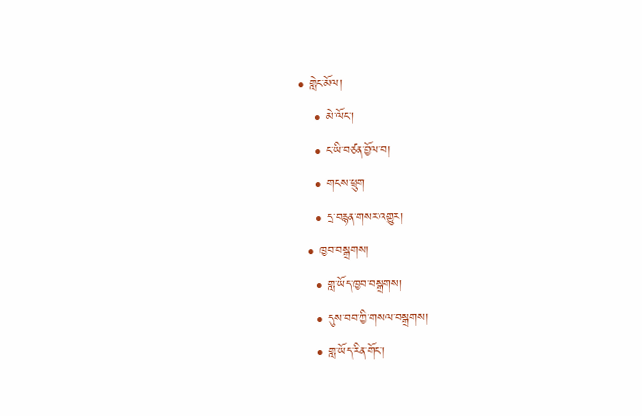• གླེང་མོལ།
    • མེ་ལོང་།
    • ང་ཡི་བཙན་བྱོལ་བ།
    • གངས་ཕྲུག
    • དྲ་བརྙན་གསར་འགྱུར།
  • ཁྱབ་བསྒྲགས།
    • གླ་ཡོད་ཁྱབ་བསྒྲགས།
    • དུས་བབ་ཀྱི་གསལ་བསྒྲགས།
    • གླ་ཡོད་རིན་གོང་།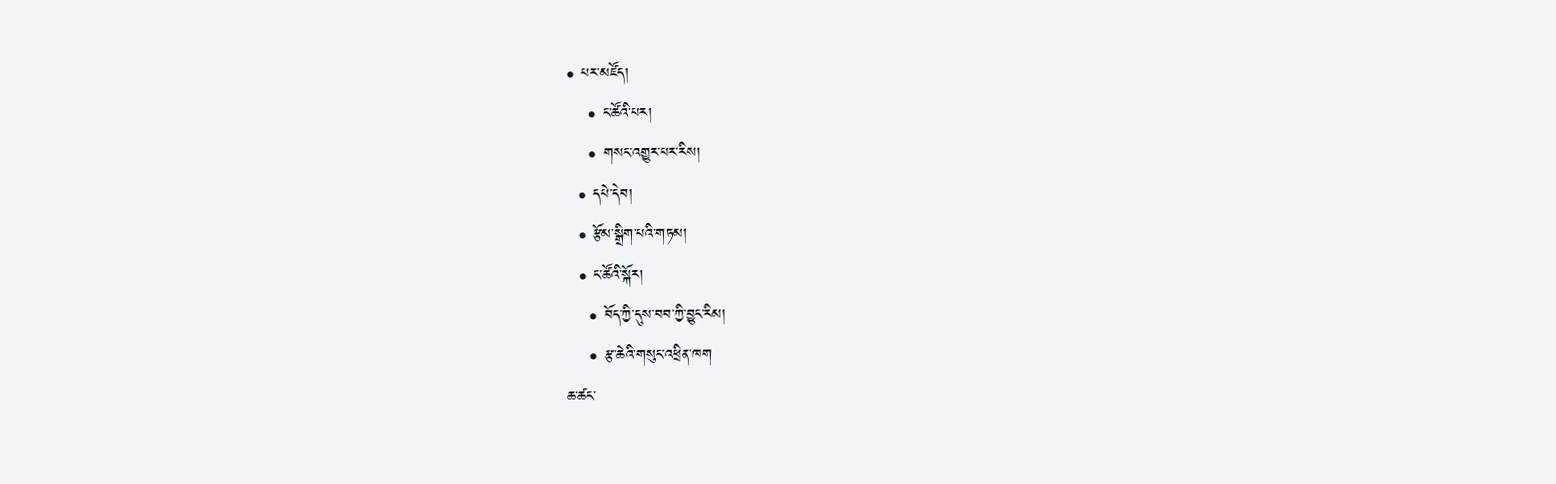• པར་མཛོད།
    • ང་ཚོའི་པར།
    • གསང་འགྱུར་པར་རིས།
  • དཔེ་དེབ།
  • རྩོམ་སྒྲིག་པའི་གཏམ།
  • ང་ཚོའི་སྐོར།
    • བོད་ཀྱི་དུས་བབ་ཀྱི་བྱུང་རིམ།
    • རྩ་ཆེའི་གསུང་འཕྲིན་ཁག
ཆ་ཚང་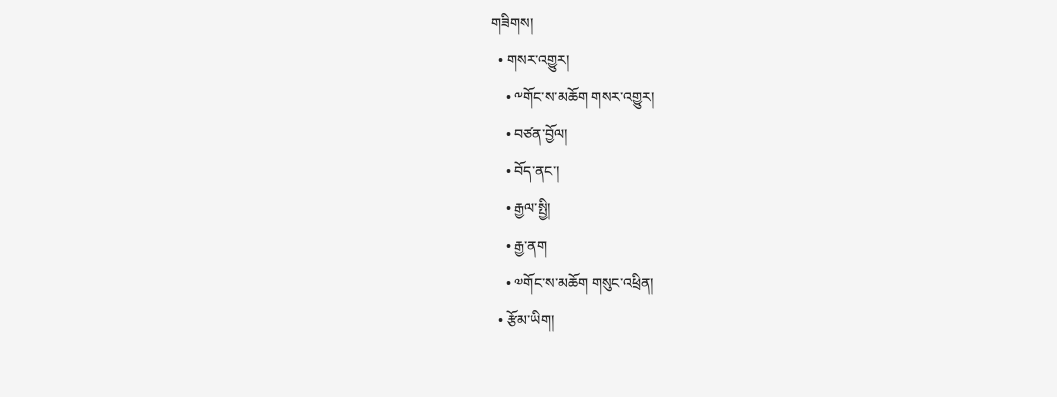གཟིགས།
  • གསར་འགྱུར།
    • ༸གོང་ས་མཆོག གསར་འགྱུར།
    • བཙན་བྱོལ།
    • བོད་ནང་།
    • རྒྱལ་སྤྱི།
    • རྒྱ་ནག
    • ༧གོང་ས་མཆོག གསུང་འཕྲིན།
  • རྩོམ་ཡིག།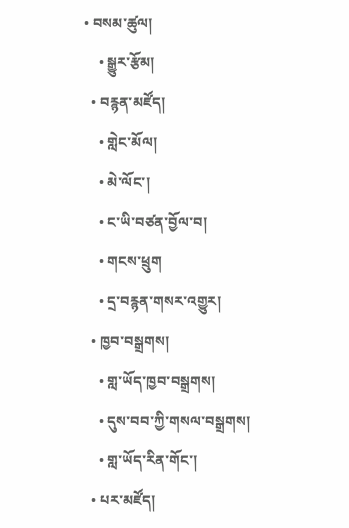• བསམ་ཚུལ།
    • སྒྱུར་རྩོམ།
  • བརྙན་མཛོད།
    • གླེང་མོལ།
    • མེ་ལོང་།
    • ང་ཡི་བཙན་བྱོལ་བ།
    • གངས་ཕྲུག
    • དྲ་བརྙན་གསར་འགྱུར།
  • ཁྱབ་བསྒྲགས།
    • གླ་ཡོད་ཁྱབ་བསྒྲགས།
    • དུས་བབ་ཀྱི་གསལ་བསྒྲགས།
    • གླ་ཡོད་རིན་གོང་།
  • པར་མཛོད།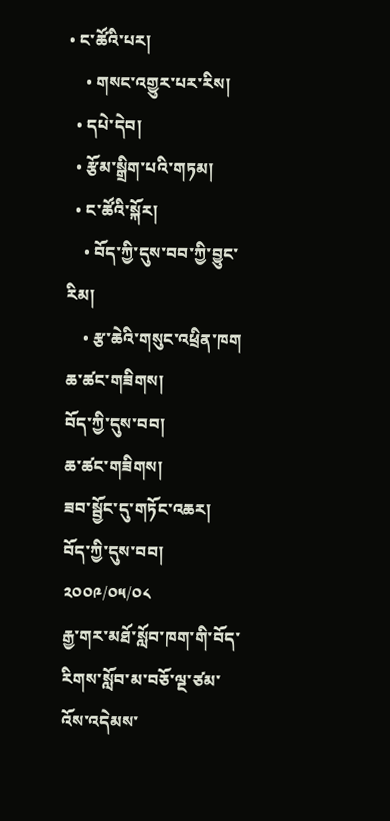• ང་ཚོའི་པར།
    • གསང་འགྱུར་པར་རིས།
  • དཔེ་དེབ།
  • རྩོམ་སྒྲིག་པའི་གཏམ།
  • ང་ཚོའི་སྐོར།
    • བོད་ཀྱི་དུས་བབ་ཀྱི་བྱུང་རིམ།
    • རྩ་ཆེའི་གསུང་འཕྲིན་ཁག
ཆ་ཚང་གཟིགས།
བོད་ཀྱི་དུས་བབ།
ཆ་ཚང་གཟིགས།
ཟབ་སྦྱོང་དུ་གཏོང་འཆར།
བོད་ཀྱི་དུས་བབ།
༢༠༠༩/༠༥/༠༨
རྒྱ་གར་མཐོ་སློབ་ཁག་གི་བོད་རིགས་སློབ་མ་བཅོ་ལྔ་ཙམ་འོས་འདེམས་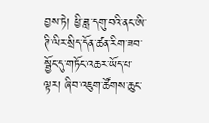བྱས་ཏེ། ཕྱི་ཟླ་དགུ་བའི་ནང་ཨི་ཊི་ལིར་སྲིད་དོན་ཚན་རིག་ཟབ་སྦྱོང་དུ་གཏོང་འཆར་ཡོད་པ་ལྟར། ཞིབ་འཇུག་ཚོགས་ཆུང་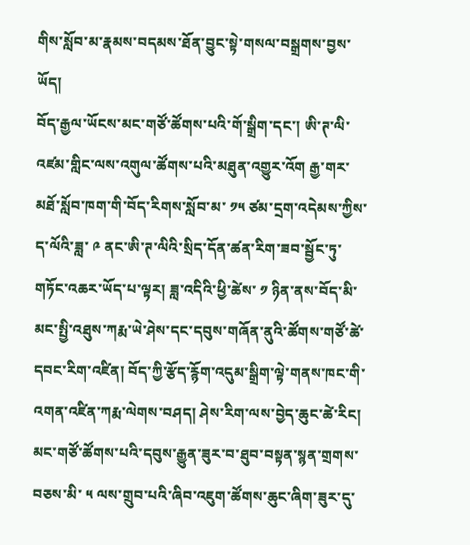གིས་སློབ་མ་རྣམས་བདམས་ཐོན་བྱུང་སྟེ་གསལ་བསྒྲགས་བྱས་ཡོད།
བོད་རྒྱལ་ཡོངས་མང་གཙོ་ཚོགས་པའི་གོ་སྒྲིག་དང་། ཨི་ཊ་ལི་འཛམ་གླིང་ལས་འགུལ་ཚོགས་པའི་མཐུན་འགྱུར་འོག རྒྱ་གར་མཐོ་སློབ་ཁག་གི་བོད་རིགས་སློབ་མ་ ༡༥ ཙམ་དྲག་འདེམས་ཀྱིས་ད་ལོའི་ཟླ་ ༩ ནང་ཨི་ཊ་ལིའི་སྲིད་དོན་ཚན་རིག་ཟབ་སྦྱོང་ཏུ་གཏོང་འཆར་ཡོད་པ་ལྟར། ཟླ་འདིའི་ཕྱི་ཚེས་ ༡ ཉིན་ནས་བོད་མི་མང་སྤྱི་འཐུས་ཀརྨ་ཡེ་ཤེས་དང་དབུས་གཞོན་ནུའི་ཚོགས་གཙོ་ཚེ་དབང་རིག་འཛིན། བོད་ཀྱི་རྩོད་རྙོག་འདུམ་སྒྲིག་ལྟེ་གནས་ཁང་གི་འགན་འཛིན་ཀརྨ་ལེགས་བཤད། ཤེས་རིག་ལས་བྱེད་ཆུང་ཚེ་རིང། མང་གཙོ་ཚོགས་པའི་དབུས་རྒྱུན་ཟུར་བ་ཐུབ་བསྟན་སྙན་གྲགས་བཅས་མི་ ༥ ལས་གྲུབ་པའི་ཞིབ་འཇུག་ཚོགས་ཆུང་ཞིག་ཟུར་དུ་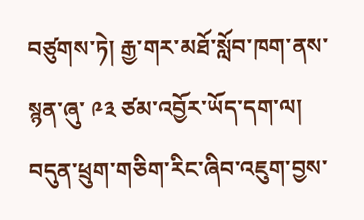བཙུགས་ཏེ། རྒྱ་གར་མཐོ་སློབ་ཁག་ནས་སྙན་ཞུ་ ༩༣ ཙམ་འབྱོར་ཡོད་དག་ལ། བདུན་ཕྲུག་གཅིག་རིང་ཞིབ་འཇུག་བྱས་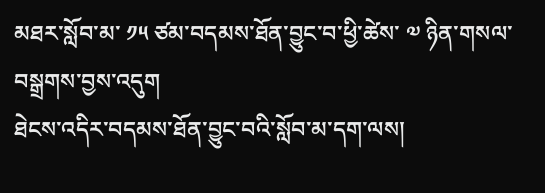མཐར་སློབ་མ་ ༡༥ ཙམ་བདམས་ཐོན་བྱུང་བ་ཕྱི་ཚེས་ ༧ ཉིན་གསལ་བསྒྲགས་བྱས་འདུག
ཐེངས་འདིར་བདམས་ཐོན་བྱུང་བའི་སློབ་མ་དག་ལས།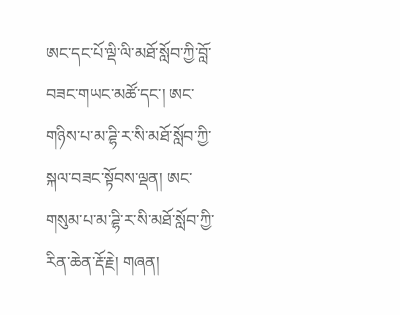ཨང་དང་པོ་ལྡི་ལི་མཐོ་སློབ་ཀྱི་བློ་བཟང་གཡང་མཚོ་དང་། ཨང་གཉིས་པ་མ་ཌྷི་ར་སི་མཐོ་སློབ་ཀྱི་སྐལ་བཟང་སྟོབས་ལྡན། ཨང་གསུམ་པ་མ་ཌྷི་ར་སི་མཐོ་སློབ་ཀྱི་རིན་ཆེན་རྡོ་རྗེ། གཞན།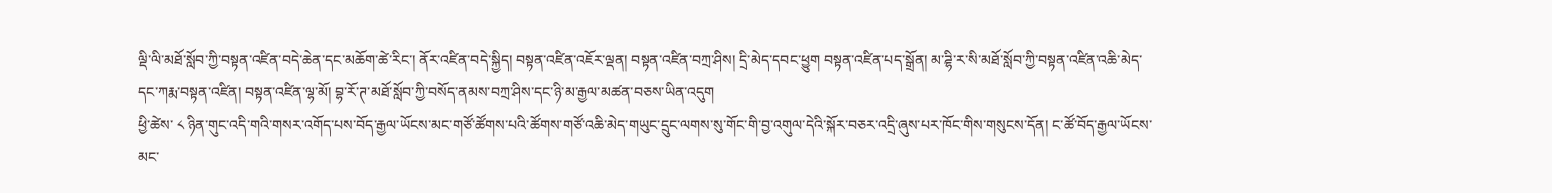ལྡི་ལི་མཐོ་སློབ་ཀྱི་བསྟན་འཛིན་བདེ་ཆེན་དང་མཆོག་ཚེ་རིང་། ནོར་འཛིན་བདེ་སྐྱིད། བསྟན་འཛིན་འཇོར་ལྡན། བསྟན་འཛིན་བཀྲ་ཤིས། དྲི་མེད་དབང་ཕྱུག བསྟན་འཛིན་པད་སྒྲོན། མ་ཌྷི་ར་སི་མཐོ་སློབ་ཀྱི་བསྟན་འཛིན་འཆི་མེད་དང་ཀརྨ་བསྟན་འཛིན། བསྟན་འཛིན་ལྷ་མོ། བྷ་རོ་ཊ་མཐོ་སློབ་ཀྱི་བསོད་ནམས་བཀྲ་ཤིས་དང་ཉི་མ་རྒྱལ་མཚན་བཅས་ཡིན་འདུག
ཕྱི་ཚེས་ ༨ ཉིན་གུང་འདི་གའི་གསར་འགོད་པས་བོད་རྒྱལ་ཡོངས་མང་གཙོ་ཚོགས་པའི་ཚོགས་གཙོ་འཆི་མེད་གཡུང་དྲུང་ལགས་སུ་གོང་གི་བྱ་འགུལ་དེའི་སྐོར་བཅར་འདྲི་ཞུས་པར་ཁོང་གིས་གསུངས་དོན། ང་ཚོ་བོད་རྒྱལ་ཡོངས་མང་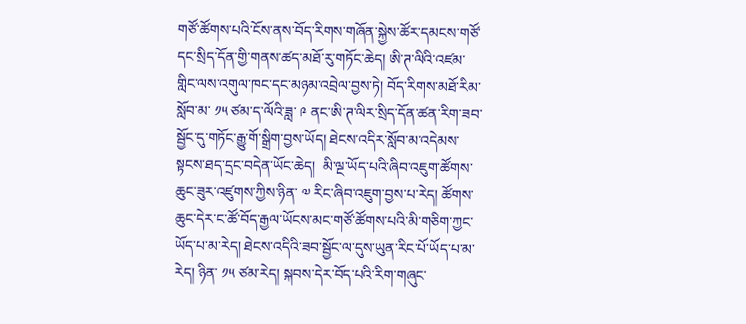གཙོ་ཚོགས་པའི་ངོས་ནས་བོད་རིགས་གཞོན་སྐྱེས་ཚོར་དམངས་གཙོ་དང་སྲིད་དོན་གྱི་གནས་ཚད་མཐོ་རུ་གཏོང་ཆེད། ཨི་ཊ་ལིའི་འཛམ་གླིང་ལས་འགུལ་ཁང་དང་མཉམ་འབྲེལ་བྱས་ཏེ། བོད་རིགས་མཐོ་རིམ་སློབ་མ་ ༡༥ ཙམ་ད་ལོའི་ཟླ་ ༩ ནང་ཨི་ཊ་ལིར་སྲིད་དོན་ཚན་རིག་ཟབ་སྦྱོང་དུ་གཏོང་རྒྱུ་གོ་སྒྲིག་བྱས་ཡོད། ཐེངས་འདིར་སློབ་མ་འདེམས་སྟངས་ཐད་དྲང་བདེན་ཡོང་ཆེད།  མི་ལྔ་ཡོད་པའི་ཞིབ་འཇུག་ཚོགས་ཆུང་ཟུར་འཛུགས་ཀྱིས་ཉིན་ ༧ རིང་ཞིབ་འཇུག་བྱས་པ་རེད། ཚོགས་ཆུང་དེར་ང་ཚོ་བོད་རྒྱལ་ཡོངས་མང་གཙོ་ཚོགས་པའི་མི་གཅིག་ཀྱང་ཡོད་པ་མ་རེད། ཐེངས་འདིའི་ཟབ་སྦྱོང་ལ་དུས་ཡུན་རིང་པོ་ཡོད་པ་མ་རེད། ཉིན་ ༡༥ ཙམ་རེད། སྐབས་དེར་བོད་པའི་རིག་གཞུང་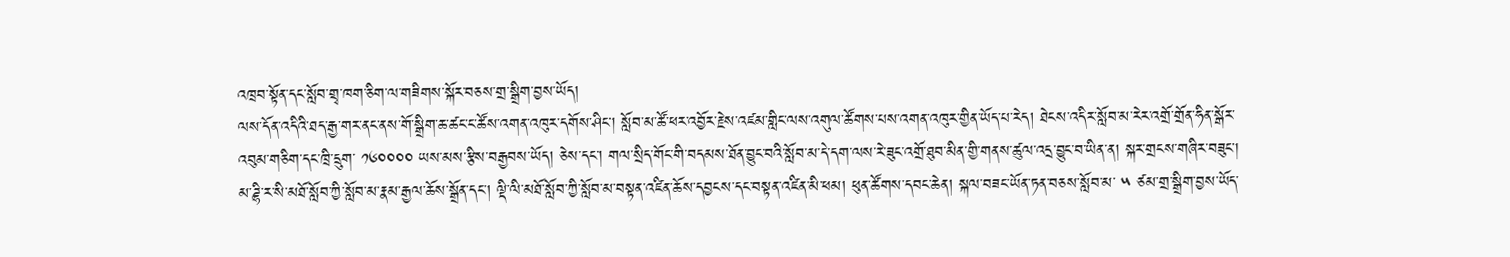འཁྲབ་སྟོན་དང་སློབ་གྲྭ་ཁག་ཅིག་ལ་གཟིགས་སྐོར་བཅས་གྲ་སྒྲིག་བྱས་ཡོད།
ལས་དོན་འདིའི་ཐད་རྒྱ་གར་ནང་ནས་གོ་སྒྲིག་ཆ་ཚང་ང་ཚོས་འགན་འཁུར་དགོས་ཤིང། སློབ་མ་ཚོ་ཕར་འབྱོར་རྗེས་འཛམ་གླིང་ལས་འགུལ་ཚོགས་པས་འགན་འཁུར་གྱིན་ཡོད་པ་རེད། ཐེངས་འདིར་སློབ་མ་རེར་འགྲོ་གྲོན་ཧིན་སྒོར་འབུམ་གཅིག་དང་ཁྲི་དྲུག་ ༡༦༠༠༠༠ ཡས་མས་རྩིས་བརྒྱབས་ཡོད། ཅེས་དང་། གལ་སྲིད་གོང་གི་བདམས་ཐོན་བྱུང་བའི་སློབ་མ་དེ་དག་ལས་རེ་ཟུང་འགྲོ་ཐུབ་མིན་གྱི་གནས་ཚུལ་འདྲ་བྱུང་བ་ཡིན་ན། སྐར་གྲངས་གཞིར་བཟུང། མ་ཌྷི་ར་སི་མཐོ་སློབ་ཀྱི་སློབ་མ་རྣམ་རྒྱལ་ཆོས་སྒྲོན་དང་། ལྡི་ལི་མཐོ་སློབ་ཀྱི་སློབ་མ་བསྟན་འཛིན་ཆོས་དབྱངས་དང་བསྟན་འཛིན་མི་ཕམ། ཕུན་ཚོགས་དབང་ཆེན། སྐལ་བཟང་ཡོན་ཏན་བཅས་སློབ་མ་ ༥ ཙམ་གྲ་སྒྲིག་བྱས་ཡོད་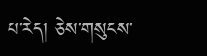པ་རེད། ཅེས་གསུངས་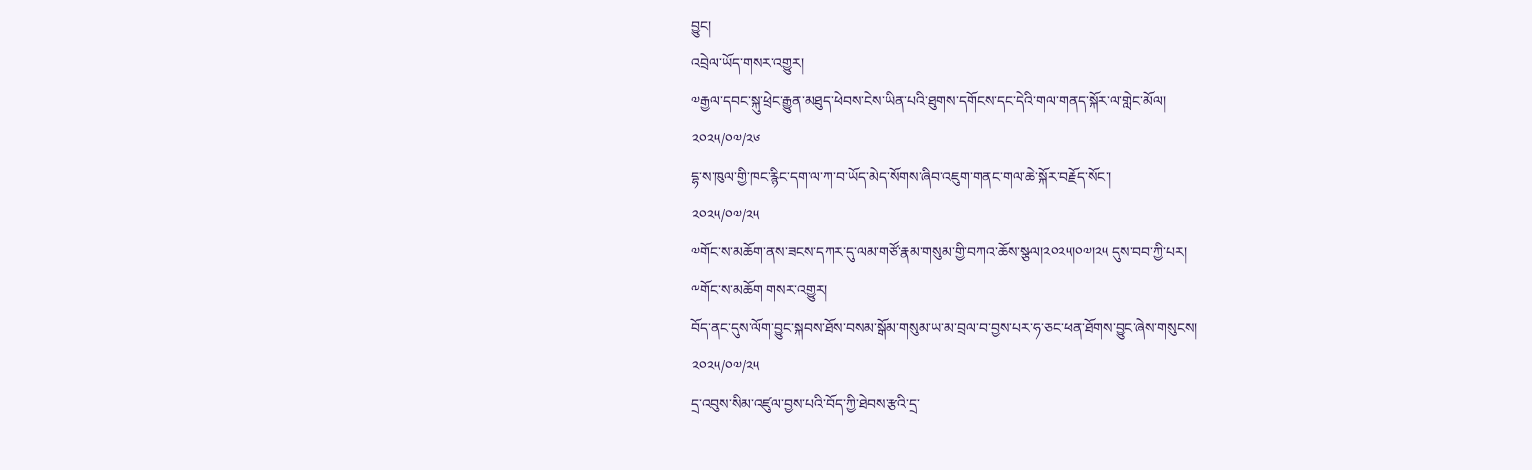བྱུང།
འབྲེལ་ཡོད་གསར་འགྱུར།
༧རྒྱལ་དབང་སྐུ་ཕྲེང་རྒྱུན་མཐུད་ཕེབས་ངེས་ཡིན་པའི་ཐུགས་དགོངས་དང་དེའི་གལ་གནད་སྐོར་ལ་གླེང་མོལ།
༢༠༢༥/༠༧/༢༦
དྷ་ས་ཁུལ་གྱི་ཁང་རྙིང་དག་ལ་ཀ་བ་ཡོད་མེད་སོགས་ཞིབ་འཇུག་གནང་གལ་ཆེ་སྐོར་བརྗོད་སོང་།
༢༠༢༥/༠༧/༢༥
༧གོང་ས་མཆོག་ནས་ཟངས་དཀར་དུ་ལམ་གཙོ་རྣམ་གསུམ་གྱི་བཀའ་ཆོས་སྩལ།༢༠༢༥།༠༧།༢༥ དུས་བབ་ཀྱི་པར།
༸གོང་ས་མཆོག གསར་འགྱུར།
བོད་ནང་དུས་ལོག་བྱུང་སྐབས་ཐོས་བསམ་སྒོམ་གསུམ་ཡ་མ་བྲལ་བ་བྱས་པར་ཧ་ཅང་ཕན་ཐོགས་བྱུང་ཞེས་གསུངས།
༢༠༢༥/༠༧/༢༥
དྲ་འབུས་སིམ་འཛུལ་བྱས་པའི་བོད་ཀྱི་ཐེབས་རྩའི་དྲ་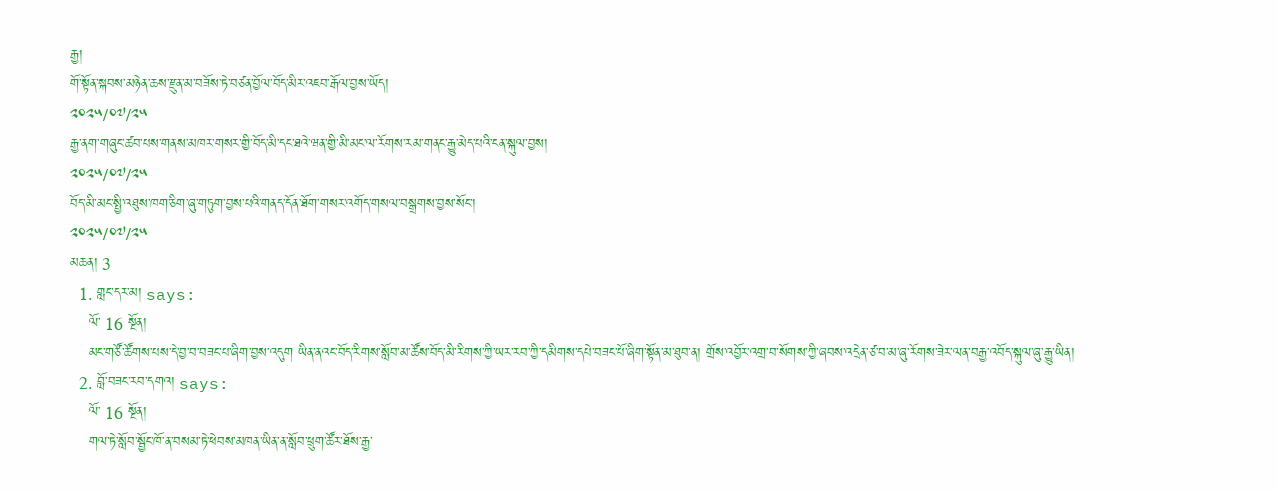རྒྱ།
གོ་སྟོན་སྐབས་མཉེན་ཆས་རྫུན་མ་བཟོས་ཏེ་བཙན་བྱོལ་བོད་མིར་འཇབ་རྒོལ་བྱས་ཡོད།
༢༠༢༥/༠༧/༢༥
རྒྱ་ནག་གཞུང་ཚབ་པས་གནས་མཁར་གསར་གྱི་བོད་མི་དང་ཐའེ་ཝན་གྱི་མི་མང་ལ་རོགས་རམ་གནང་རྒྱུ་མེད་པའི་ངན་སྐུལ་བྱས།
༢༠༢༥/༠༧/༢༥
བོད་མི་མང་སྤྱི་འཐུས་ཁག་ཅིག་ཞུ་གཏུག་བྱས་པའི་གནད་དོན་ཐོག་གསར་འགོད་གསལ་བསྒྲགས་བྱས་སོང་།
༢༠༢༥/༠༧/༢༥
མཆན། 3
  1. གླང་དར་མ། says:
    ལོ་ 16 སྔོན།
    མང་གཙོ་ཚོགས་པས་དེ་བྱ་བ་བཟང་པ་ཞིག་བྱས་འདུག ཡིན་ནའང་བོད་རིགས་སློབ་མ་ཚོས་བོད་མི་རིགས་ཀྱི་ཡར་རབ་ཀྱི་དམིགས་དཔེ་བཟང་པོ་ཞིག་སྟོན་མ་ཐུབ་ན། གྲོས་འབྱོར་འགྲ་བ་སོགས་ཀྱི་ཞབས་འདྲེན་ཙ་བ་མ་ཞུ་རོགས་ཟེར་ལན་བརྒྱ་འབོད་སྐུལ་ཞུ་རྒྱུ་ཡིན།
  2. བློ་བཟང་རབ་དགའ། says:
    ལོ་ 16 སྔོན།
    གལ་ཏེ་སློབ་སྦྱོང་ཁོ་ན་བསམ་ཏེ་ཕེབས་མཁན་ཡིན་ན་སློབ་ཕྲུག་ཚོར་ཐོས་རྒྱ་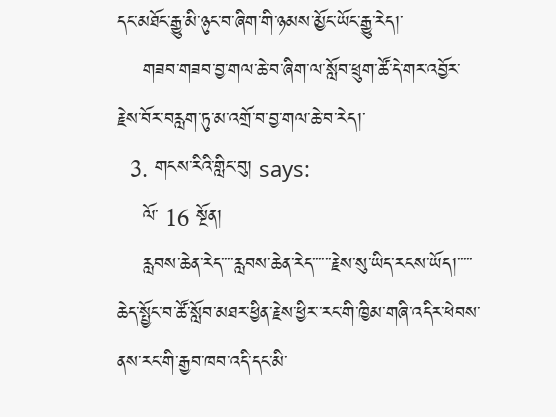དང་མཐོང་རྒྱུ་མི་ཉུང་བ་ཞིག་གི་ཉམས་མྱོང་ཡོང་རྒྱུ་རེད།་
    གཟབ་གཟབ་བྱ་གལ་ཆེ་བ་ཞིག་ལ་སློབ་ཕྲུག་ཚོ་དེ་གར་འབྱོར་རྗེས་བོར་བརླག་ཏུ་མ་འགྲོ་བ་བྱ་གལ་ཆེ་བ་རེད།་
  3. གངས་རིའི་གླིང་བུ། says:
    ལོ་ 16 སྔོན།
    རླབས་ཆེན་རེད་་་་རླབས་ཆེན་རེད་་་་་་རྗེས་སུ་ཡིད་རངས་ཡོད།་་་་་ཆེད་སྤྱོང་བ་ཚོ་སློབ་མཐར་ཕྱིན་རྗེས་ཕྱིར་་རང་གི་ཁྱིམ་གཞི་འདིར་ཕེབས་ནས་རང་གི་རྒྱབ་ཁབ་འདི་དང་མི་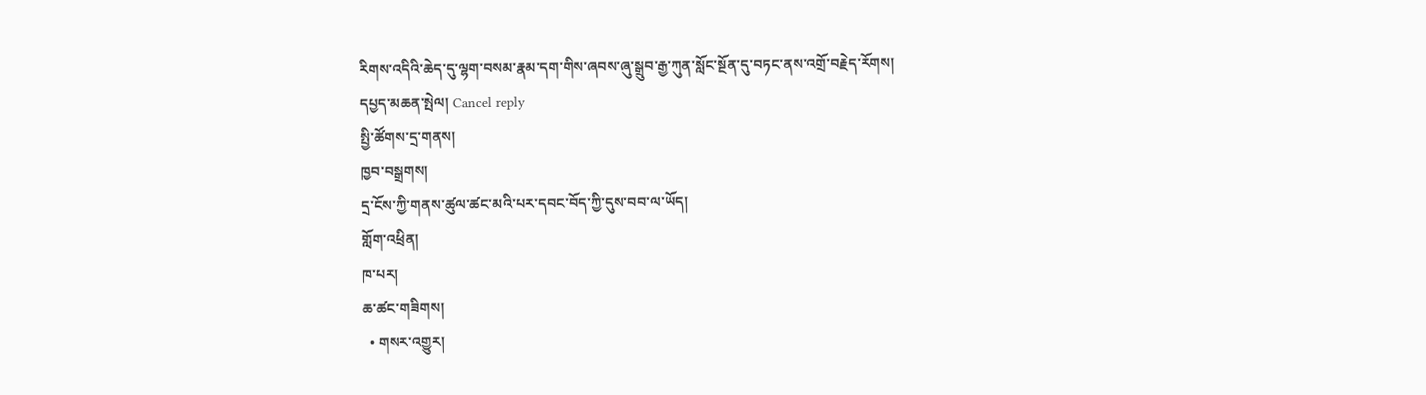རིགས་འདིའི་ཆེད་དུ་ལྷག་བསམ་རྣམ་དག་གིས་ཞབས་ཞུ་སྒྲུབ་རྒྱ་ཀུན་སློང་སྔོན་དུ་བཏང་ནས་འགྲོ་བརྗེད་རོགས།
དཔྱད་མཆན་སྤེལ། Cancel reply
སྤྱི་ཚོགས་དྲ་གནས།
ཁྱབ་བསྒྲགས།
དྲ་ངོས་ཀྱི་གནས་ཚུལ་ཚང་མའི་པར་དབང་བོད་ཀྱི་དུས་བབ་ལ་ཡོད།
གློག་འཕྲིན།
ཁ་པར།
ཆ་ཚང་གཟིགས།
  • གསར་འགྱུར།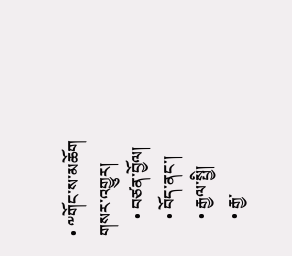• ༸གོང་ས་མཆོག གསར་འགྱུར།
    • བཙན་བྱོལ།
    • བོད་ནང་།
    • རྒྱལ་སྤྱི།
    • རྒྱ་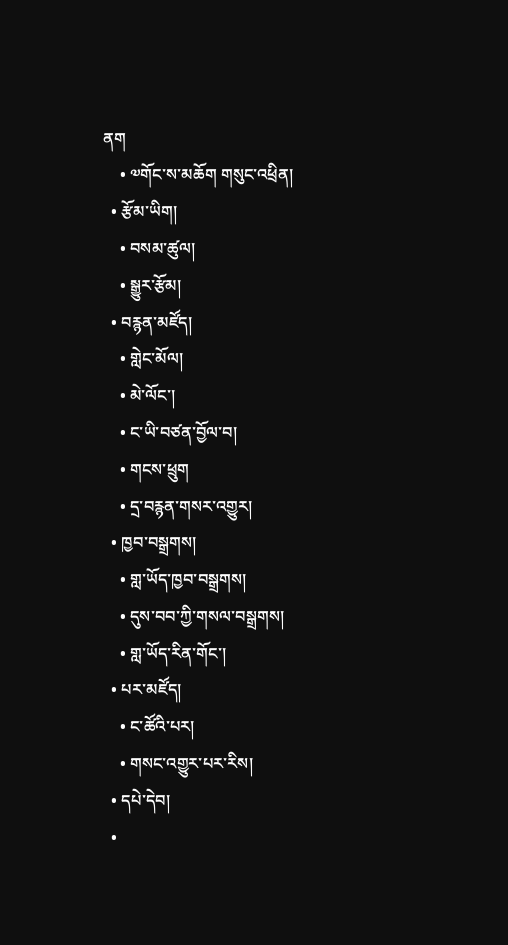ནག
    • ༧གོང་ས་མཆོག གསུང་འཕྲིན།
  • རྩོམ་ཡིག།
    • བསམ་ཚུལ།
    • སྒྱུར་རྩོམ།
  • བརྙན་མཛོད།
    • གླེང་མོལ།
    • མེ་ལོང་།
    • ང་ཡི་བཙན་བྱོལ་བ།
    • གངས་ཕྲུག
    • དྲ་བརྙན་གསར་འགྱུར།
  • ཁྱབ་བསྒྲགས།
    • གླ་ཡོད་ཁྱབ་བསྒྲགས།
    • དུས་བབ་ཀྱི་གསལ་བསྒྲགས།
    • གླ་ཡོད་རིན་གོང་།
  • པར་མཛོད།
    • ང་ཚོའི་པར།
    • གསང་འགྱུར་པར་རིས།
  • དཔེ་དེབ།
  •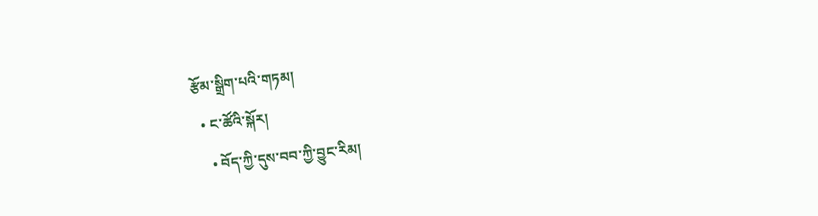རྩོམ་སྒྲིག་པའི་གཏམ།
  • ང་ཚོའི་སྐོར།
    • བོད་ཀྱི་དུས་བབ་ཀྱི་བྱུང་རིམ།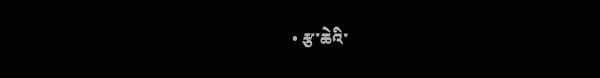• རྩ་ཆེའི་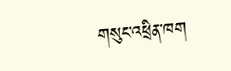གསུང་འཕྲིན་ཁག